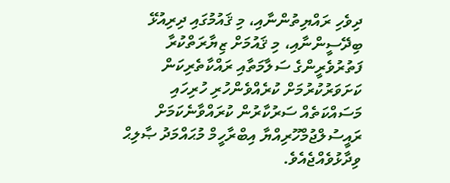ދިވެހި ރައްޔިތުންނާއި، މި ޤައުމުގައި ދިރިއުޅޭ ބިދޭސީންނާއި، މި ޤައުމަށް ޒިޔާރަތްކުރާ ފަތުރުވެރީންގެ ސަލާމަތާއި ރައްކާތެރިކަން ކަށަވަރުކުރުމަށް ކުރެއްވެންހުރި ހުރިހައި މަސައްކަތެއް ސަރުކާރުން ކުރައްވާނެކަމަށް ރައީސުލްޖުމްހޫރިއްޔާ އިބްރާހީމް މުޙައްމަދު ޞާލިޙް ވިދާޅުވެއްޖެއެވެ.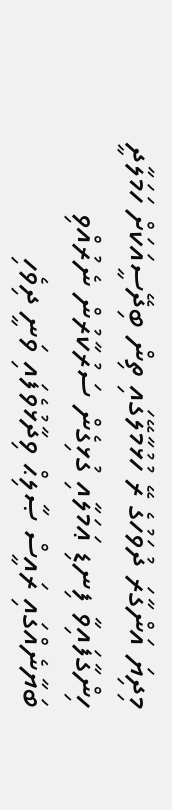މިދިޔަ އަންގާރަ ދުވަހުގެ ރޭ ހުޅުމާލޭގައި ތިން ބިދޭސީއަކަށް ހަމަލާދީ ހިންގާފައިވާ ފިނޑި ޢަމަލާއި ގުޅިގެން ސަރުކާރުން ނެރުއްވި ބަޔާނެއްގައި ރައީސް ޞާލިޙް ވިދާޅުވެފައި ވަނީ ދިވެހި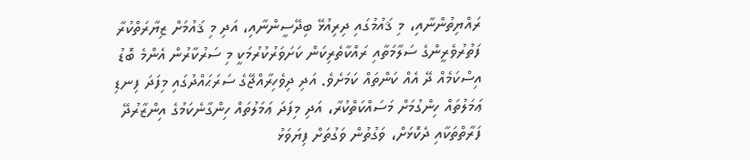ރައްޔިތުންނާއި، މި ޤައުމުގައި ދިރިއުޅޭ ބިދޭސީންނާއި، އަދި މި ޤައުމަށް ޒިޔާރަތްކުރާ ފަތުރުވެރީންގެ ސަލާމަތާއި ރައްކާތެރިކަން ކަށަވަރުކުރުމަކީ މި ސަރުކާރުން އެންމެ ބޮޑު އިސްކަމެއް ދޭ އެއް ކަންތައް ކަމަށެވެ. އަދި ދިވެހިރާއްޖޭގެ ސަރަޙައްދުގައި މިފަދަ ފިނޑި ޢަމަލުތައް ހިންގުމަށް މަސައްކަތްކުރާ، އަދި މިފަދަ ޢަމަލުތައް ހިންގާނެކަމުގެ އިންޒާރުދޭ ފަރާތްތަކާއި ދެކޮޅަށް، ވަގުތުން ވަގުތަށް ފިޔަވަޅު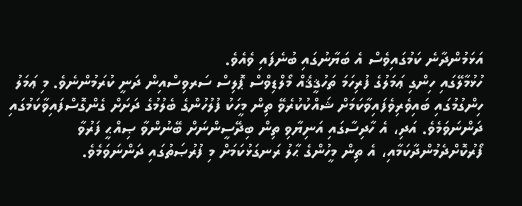އަޅަމުންދާނެ ކަމުގައިވެސް އެ ބަޔާނުގައި ބުނެފައި ވެއެވެ.
ހުޅުމާލޭގައި ހިންގި ޢަމަލުގެ ފުރިހަމަ ތަހުޤީޤެއް މޯލްޑިވްސް ޕޮލިސް ސަރވިސްއިން ދަނީ ކުރަމުންނެވެ. މި ޢަމަލު ހިންގުމުގައި ބައިވެރިވެފައިވާކަމަށް ޝައްކުކުރެވޭ ތިން މީހަކު ފުލުހުންގެ ބެލުމުގެ ދަށަށް ގެންގޮސްފައިވާކަމުގައި ދަންނަވަމެވެ. އަދި، އެ ހާދިސާގައި އަނިޔާވި ތިން ބިދޭސީންނަށް ބޭނުންވާ ޞިއްޙީ ފަރުވާ ފޯރުކޮށްދެމުންދާކަމާއި، އެ ތިން މީހުންގެ ޙާލު ރަނގަޅުކަމަށް މި ފުރުޞަތުގައި ދަންނަވަމެވެ.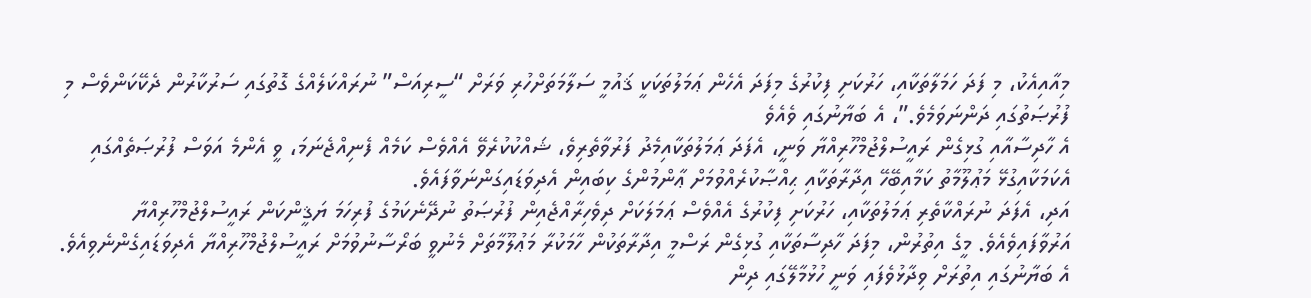މިއާއިއެކު، މި ފަދަ ހަމަލާތަކާއި، ހަރުކަށި ފިކުރުގެ މިފަދަ އެހެން ޢަމަލުތަކަކީ ޤައުމީ ސަލާމަތަށްހުރި ވަރަށް “ސީރިއަސް” ނުރައްކަލެއްގެ ގޮތުގައި ސަރުކާރުން ދެކޭކަންވެސް މި ފުރުޞަތުގައި ދަންނަވަމެވެ.”، އެ ބަޔާނުގައި ވެއެވެ
އެ ހާދިސާއާއި ގުޅިގެން ރައީސުލްޖުމްހޫރިއްޔާ ވަނީ، އެފަދަ ޢަމަލުތަކާއިމެދު ފަރުވާތެރިވެ، ޝައްކުކުރެވޭ އެއްވެސް ކަމެއް ފެނިއްޖެނަމަ، ވީ އެންމެ އަވަސް ފުރުޞަތެއްގައި އެކަމަކާއިގުޅޭ މަޢުލޫމާތު ކަމާއިބޭހޭ އިދާރާތަކާއި ޙިއްޞާކުރެއްވުމަށް ޢާންމުންގެ ކިބައިން އެދިވަޑައިގަންނަވާފައެވެ.
އަދި، އެފަދަ ނުރައްކާތެރި ޢަމަލުތަކާއި، ހަރުކަށި ފިކުރުގެ އެއްވެސް ޢަމަލަކަށް ދިވެހިރާއްޖެއިން ފުރުޞަތު ނުދޭނެކަމުގެ ފުރިހަމަ ޔަޤީންކަން ރައީސުލްޖުމްހޫރިއްޔާ އަރުވާފައިވެއެވެ. މީގެ އިތުރުން، މިފަދަ ހާދިސާތަކާއި ގުޅިގެން ރަސްމީ އިދާރާތަކުން ހާމަކުރާ މަޢުލޫމާތަށް މެނުވީ ބަރޯސާނުވުމަށް ރައީސުލްޖުމްހޫރިއްޔާ އެދިވަޑައިގެންނެވިއެވެ.
އެ ބަޔާނުގައި އިތުރަށް ވިދާޅުވެފައި ވަނީ ހުޅުމާލޭގައި ދިން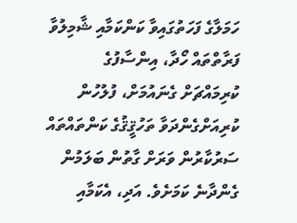ހަމަލާގެ ފަހަތުގައިވާ ކަންކަމާއި ޝާމިލުވާ ފަރާތްތައް ހޯދާ، އިންސާފުގެ ކުރިމައްޗަށް ގެނައުމަށް، ފުލުހުން ކުރިއަށްގެންދަވާ ތަހުޤީޤުގެ ކަންތައްތައް ސަރުކާރުން ވަރަށް ގާތުން ބަލަމުން ގެންދާނެ ކަމަށެވެ. އަދި، އެކަމާއި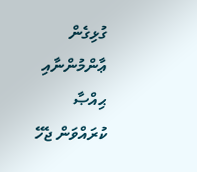ގުޅިގެން ޢާންމުންނާއި ޙިއްޞާ ކުރައްވަން ޖެހޭ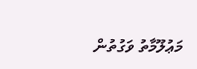މަޢުލޫމާތު ވަގުތުން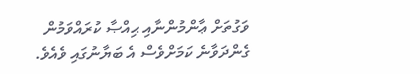ވަގުތަށް ޢާންމުންނާއި ޙިއްޞާ ކުރައްވަމުން ގެންދަވާނެ ކަމަށްވެސް އެ ބަޔާނުގައި ވެއެވެ.